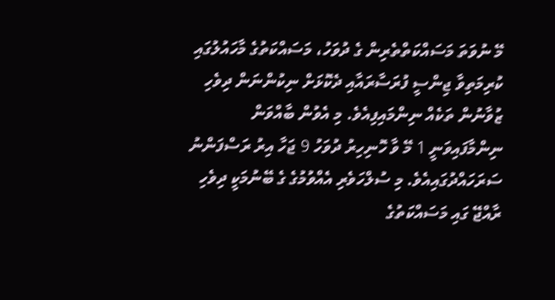މޭ ނުވަތަ މަސައްކަތްތެރިން ގެ ދުވަހު، މަސައްކަތުގެ މާހައުލުގައި ކުރިމަތިވާ ޖިންސީ ފުރަސާރައާއި ދެކޮޅަށް ނިކުންނަން ދިވެހި ޒުވާނުން ތަކެއް ނިންމައިފިއެވެ. މި އެވުން ބާއްވަން ނިންމާފައިވަނީ 1 މޭ ވާ ހޮނިހިރު ދުވަހު 9 ޖަހާ އިރު ރަސްފަންނު ސަރަހައްދުގައިއެވެ. މި ސުލްހަވެރި އެއްވުމުގެ ގެ ބޭނުމަކީ ދިވެހި ރާއްޖޭ ގައި މަސައްކަތުގެ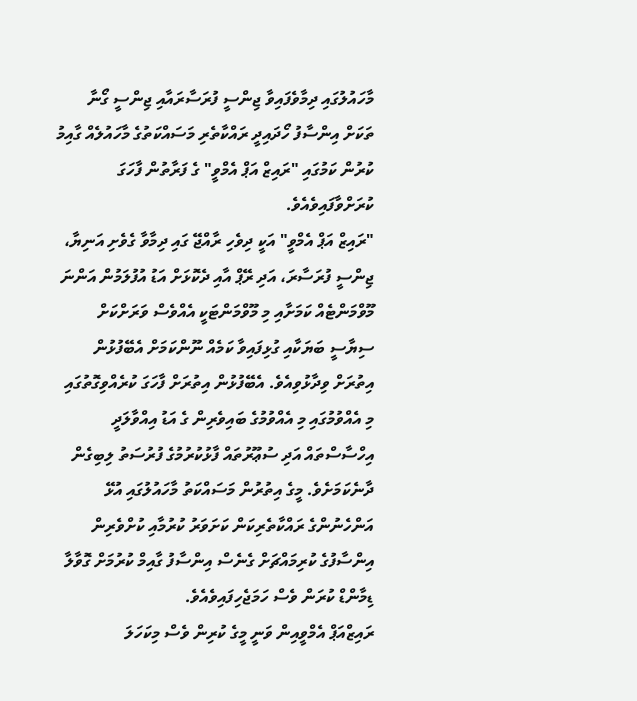މާހައުލުގައި ދިމާވެފައިވާ ޖިންސީ ފުރަސާރައާއި ޖިންސީ ގޯނާ ތަކަށް އިންސާފު ހޯދައިދީ ރައްކާތެރި މަސައްކަތުގެ މާހައުލެއް ގާއިމު ކުރުން ކަމުގައި "ރައިޒް އަޕް އެމްވީ" ގެ ފަރާތުން ފާހަގަ ކުރަށްވާފައިވެއެވެ.
"ރައިޒް އަޕް އެމްވީ" އަކީ ދިވެހި ރާއްޖޭ ގައި ދިމާވާ ގެވެށި އަނިޔާ، ޖިންސީ ފުރަސާރަ، އަދި ރޭޕް އާއި ދެކޮޅަށް އަޑު އުފުލަމުން އަންނަ މޫވްމަންޓެއް ކަމަށާއި މި މޫވްމަންޓަކީ އެއްވެސް ވަރަށްކަށް ސިޔާސީ ބަޔަކާއި ގުޅިފައިވާ ކަމެއް ނޫންކަމަށް އެބޭފުޅުން އިތުރަށް ވިދާޅުވިއެވެ. އެބޭފުޅުން އިތުރަށް ފާހަގަ ކުރެއްވިގޮތުގައި މި އެއްވުމުގައި މި އެއްވުމުގެ ބައިވެރިން ގެ އަޑު އިއްވާލަދީ އިހްސާސްތައް އަދި ސުޢޫރުތައް ފާޅުކުރުމުގެ ފުރުސަތު ލިބިގެން ދާނެކަމަށެވެ. މީގެ އިތުރުން މަސައްކަތު މާހައުލުގައި އުޅޭ އަންހެނުންގެ ރައްކާތެރިކަން ކަށަވަރު ކުރުމާއި ކުށްވެރިން އިންސާފުގެ ކުރިމައްޗަށް ގެނެސް އިންސާފު ގާއިމް ކުރުމަށް ގޮވާލާ ޑިމާންޑް ކުރަން ވެސް ހަމަޖެހިފައިވެއެވެ.
ރައިޒްއަޕް އެމްވީއިން ވަނީ މީގެ ކުރިން ވެސް މިކަހަލަ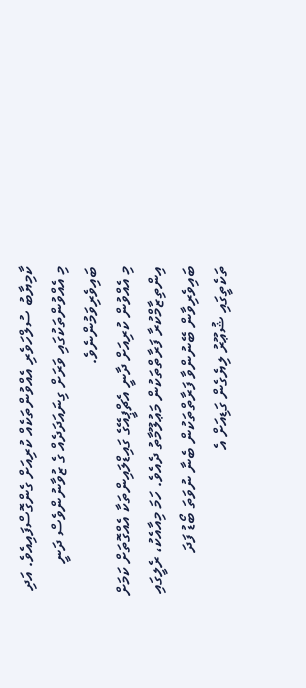ކާމިޔާބު ސުލްހަވެރި އެއްވުންތަކެއް ކުރިއަށް ގެންގޮސްފައިއެވެ. އަދި މި އެއްވުންތަކުގައި ވަރަށް ގިނައަދަދެއް ގެ ޒުވާނުންވެސް ދަނީ ބައިވެރިވަމުންނެވެ.
މި އެއްވުން ކުރިއަށް ދާނީ އެޗްޕީއޭގެ ގައިޑްލައިންތަކާ އެއްގޮތަށް ކަމަށް އިންތިޒާމްކުރާ ފަރާތްތަކުން މަޢުލޫމާތު ދެއެވެ. ހަމަ މިއާއެކު، ރެލީގައި ބައިވެރިވާން ބޭނުންވާ ފަރާތްތަކުން ބެނާ ނުވަތަ ބޯޑު ފަދަ ތަކެތީގައި ޝުޢޫރު ލިޔެގެން ގަޑިއަށް އެ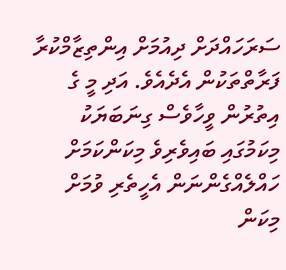ސަރަހައްދަށް ދިއުމަށް އިންތިޒާމްކުރާ ފަރާތްތަކުން އެދެއެވެ. އަދި މީ ގެ އިތުރުން ވީހާވެސް ގިނަބަޔަކު މިކަމުގައި ބައިވެރިވެ މިކަންކަމަށް ހައްލެއްގެންނަން އެހީތެރި ވުމަށް މިކަން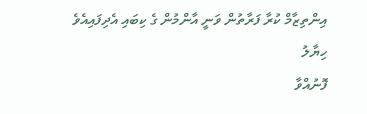އިންތިޒާމް ކުރާ ފަރާތުން ވަނީ އާންމުން ގެ ކިބައި އެދިފައިއެވެ
ހިޔާލު
ފޮނުއްވާ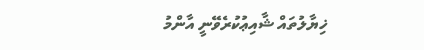ޚިޔާލުތައް ޝާއިޢުކުރެވޭނީ އާންމު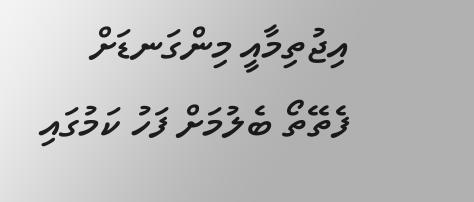އިޖުތިމާއީ މިންގަނޑަށް ފެތޭތޯ ބެލުމަށް ފަހު ކަމުގައި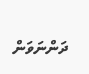ދަންނަވަން